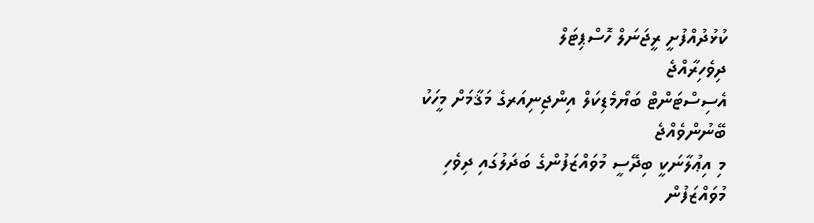ކުޅުދުއްފުށީ ރީޖަނަލް ހޮސްޕިޓަލް
ދިވެހިރާއްޖެ
އެސިސްޓަންޓް ބަޔޯމެޑިކަލް އިންޖިނިއަރގެ މަޤާމަށް މީހަކު ބޭނުންވެއްޖެ
މި އިޢުލާނަކީ ބިދޭސީ މުވައްޒަފުންގެ ބަދަލުގައި ދިވެހި މުވައްޒަފުން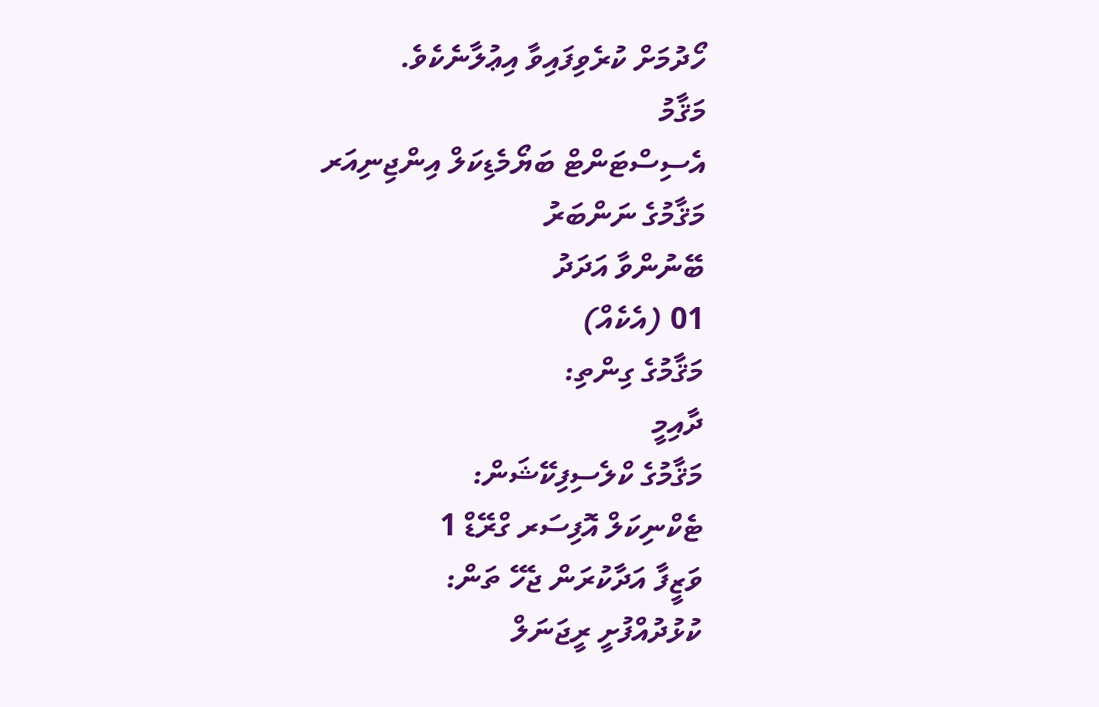ހޯދުމަށް ކުރެވިފައިވާ އިޢުލާނެކެވެ.
މަޤާމު
އެސިސްޓަންޓް ބަޔޯމެޑިކަލް އިންޖިނިއަރ
މަޤާމުގެ ނަންބަރު
ބޭނުންވާ އަދަދު
01 (އެކެއް)
މަޤާމުގެ ގިންތި:
ދާއިމީ
މަޤާމުގެ ކްލެސިފިކޭޝަން:
ޓެކްނިކަލް އޮފިސަރ ގްރޭޑް 1
ވަޒީފާ އަދާކުރަން ޖެހޭ ތަން:
ކުޅުދުއްފުށީ ރީޖަނަލް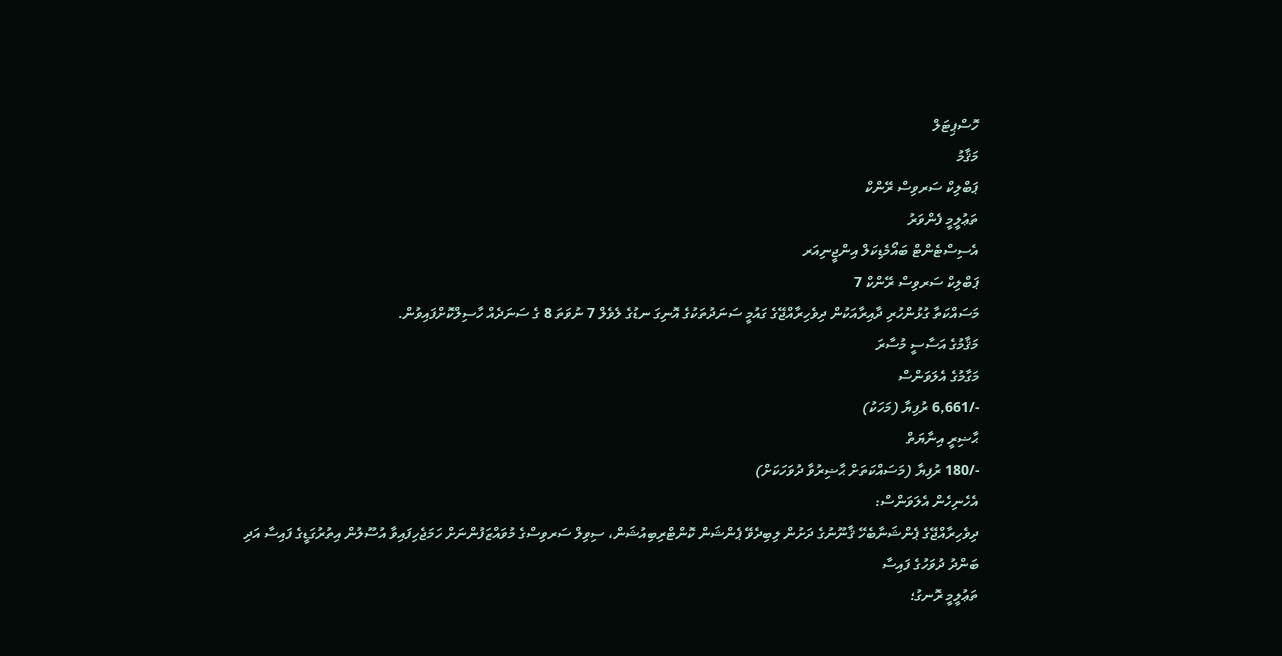ހޮސްޕިޓަލް
މަޤާމު
ޕަބްލިކް ސަރވިސް ރޭންކް
ތަޢުލީމީ ފެންވަރު
އެސިސްޓެންޓް ބައޯމެޑިކަލް އިންޖީނިއަރ
ޕަބްލިކް ސަރވިސް ރޭންކް 7
މަސައްކަތާ ގުޅުންހުރި ދާއިރާއަކުން ދިވެހިރާއްޖޭގެ ގައުމީ ސަނަދުތަކުގެ އޮނިގަ ނޑުގެ ލެވެލް 7 ނުވަތަ 8 ގެ ސަނަދެއް ހާސިލްކޮށްފައިވުން.
މަޤާމުގެ އަސާސީ މުސާރަ
މަގާމުގެ އެލަވަންސް
-/6,661 ރުފިޔާ (މަހަކު)
ޙާޟިރީ އިނާޔަތް
-/180 ރުފިޔާ (މަސައްކަތަށް ޙާޟިރުވާ ދުވަހަކަށް)
އެހެނިހެން އެލަވަންސް:
ދިވެހިރާއްޖޭގެ ޕެންޝަނާބެހޭ ޤާނޫނުގެ ދަށުން ލިބިދެވޭ ޕެންޝަން ކޮންޓްރިބިއުޝަން، ސިވިލް ސަރވިސްގެ މުވައްޒަފުންނަށް ހަމަޖެހިފައިވާ އުސޫލުން އިތުރުގަޑީގެ ފައިސާ އަދި ބަންދު ދުވަހުގެ ފައިސާ
ތަޢުލީމީ ރޮނގު؛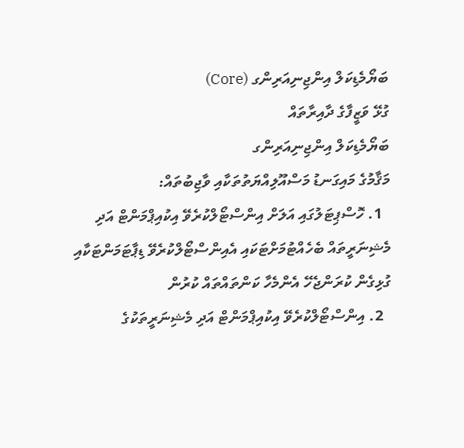ބަޔޯމެޑިކަލް އިންޖިނިއަރިންގ (Core)
ގުޅޭ ވަޒީފާގެ ދާއިރާތައް
ބަޔޯމެޑިކަލް އިންޖިނިއަރިންގ
މަޤާމުގެ މައިގަނޑު މަސްއޫލިއްޔަތުތަކާއި ވާޖިބުތައް:
  1. ހޮސްޕިޓަލުގައި އަލަށް އިންސްޓޯލްކުރެވޭ އިކުއިޕްމަންޓް އަދި މެޝިނަރީތައް ބެހެއްޓުމަށްޓަކައި އެއިންސްޓޯލްކުރެވޭ ޑިޕާޓަމަންޓަކާއި ގުޅިގެން ކުރަންޖެހޭ އެންމެހާ ކަންތައްތައް ކުރުން
  2. އިންސްޓޯލްކުރެވޭ އިކުއިޕްމަންޓް އަދި މެޝިނަރީތަކުގެ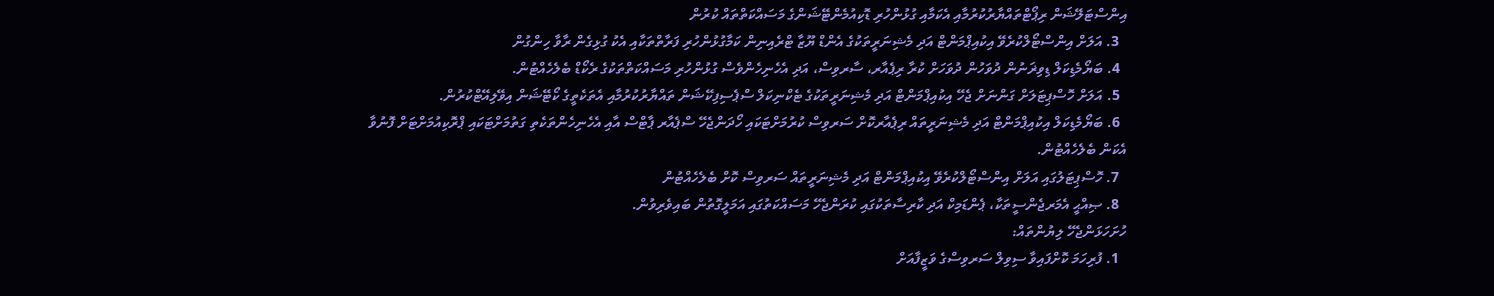އިންސްޓަލޭޝަން ރިޕޯޓްތައްޔާރުކުރުމާއި އެކަމާއި ގުޅުންހުރި ޑޮކިއުމެންޓޭޝަންގެ މަސައްކަތްތައް ކުރުން
  3. އަލަށް އިންސްޓޯލްކުރެވޭ އިކުއިޕްމަންޓް އަދި މެޝިނަރީތަކުގެ އެންޑް ޔޫޒާ ޓްރެއިނިން ކަމާގުޅުންހުރި ފަރާތްތަކާއި އެކު ގުޅިގެން ރާވާ ހިންގުން
  4. ބަޔޯމެޑިކަލް ޑިވިޜަނުން ދުވަހުން ދުވަހަށް ކުރާ ރިޕެއާރ، ސާރވިސް، އަދި އެހެނިހެންވެސް ގުޅުންހުރި މަސައްކަތްތަކުގެ ރެކޯޑް ބެލެހެއްޓުން.
  5. އަލަށް ހޮސްޕިޓަލަށް ގަންނަށް ޖެހޭ އިކުއިޕްމަންޓް އަދި މެޝިނަރީތަކުގެ ޓެކްނިކަލް ސްޕެސިފިކޭޝަން ތައްޔާރުކުރުމާއި އެތަކެތީގެ ކޯޓޭޝަން އިވޭލިއޭޓްކުރުން.
  6. ބަޔޯމެޑިކަލް އިކުއިޕްމަންޓް އަދި މެޝިނަރީތައް ރިޕެއާރކޮށް ސަރވިސް ކުރުމަށްޓަކައި ހޯދަންޖެހޭ ސްޕެއާރ ޕާޓްސް އާއި އެހެނިހެންތަކެތި ގަތުމަށްޓަކައި ޕްރޮކިއުމަށްޓަށް ފޮނުވާ އެކަން ބެލެހެއްޓުން.
  7. ހޮސްޕިޓަލުގައި އަލަށް އިންސްޓޯލްކުރެވޭ އިކުއިޕްމަންޓް އަދި މެޝިނަރީތައް ސަރވިސް ކޮށް ބެލެހެއްޓުން
  8. ޞިއްޙީ އެމަރޖެންސީތަކާ، ޕެންޑަމިކް އަދި ކާރިސާތަކުގައި ކުރަންޖެހޭ މަސައްކަތުގައި އަމަލީގޮތުން ބައިވެރިވުން.
ހުށަހަޅަންޖެހޭ ލިޔުންތައް:
  1. ފުރިހަމަ ކޮށްފައިވާ ސިވިލް ސަރވިސްގެ ވަޒީފާއަށް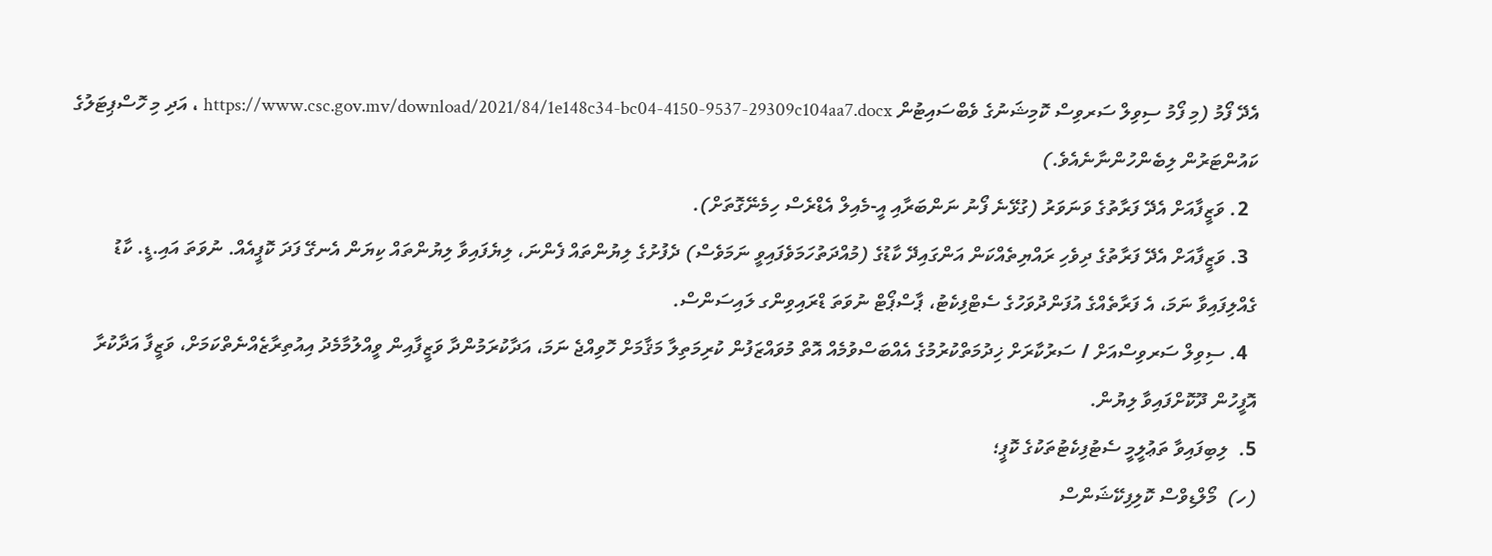އެދޭ ފޯމު (މި ފޯމު ސިވިލް ސަރވިސް ކޮމިޝަނުގެ ވެބްސައިޓުން https://www.csc.gov.mv/download/2021/84/1e148c34-bc04-4150-9537-29309c104aa7.docx ، އަދި މި ހޮސްޕިޓަލުގެ ކައުންޓަރުން ލިބެންހުންނާނެއެވެ.)
  2. ވަޒީފާއަށް އެދޭ ފަރާތުގެ ވަނަވަރު (ގުޅޭނެ ފޯނު ނަންބަރާއި އީ-މެއިލް އެޑްރެސް ހިމެނޭގޮތަށް).
  3. ވަޒީފާއަށް އެދޭ ފަރާތުގެ ދިވެހި ރައްޔިތެއްކަން އަންގައިދޭ ކާޑުގެ (މުއްދަތުހަމަވެފައިވީ ނަމަވެސް) ދެފުށުގެ ލިޔުންތައް ފެންނަ، ލިޔެފައިވާ ލިޔުންތައް ކިޔަން އެނގޭ ފަދަ ކޮޕީއެއް. ނުވަތަ އައި.ޑީ. ކާޑު ގެއްލިފައިވާ ނަމަ، އެ ފަރާތެއްގެ އުފަންދުވަހުގެ ސެޓްފިކެޓު، ޕާސްޕޯޓް ނުވަތަ ޑްރައިވިންގ ލައިސަންސް.
  4. ސިވިލް ސަރވިސްއަށް / ސަރުކާރަށް ޚިދުމަތްކުރުމުގެ އެއްބަސްވުމެއް އޮތް މުވައްޒަފުން ކުރިމަތިލާ މަޤާމަށް ހޮވިއްޖެ ނަމަ، އަދާކުރަމުންދާ ވަޒީފާއިން ވީއްލުމާމެދު އިއުތިރާޒެއްނެތްކަމަށް، ވަޒީފާ އަދާކުރާ އޮފީހުން ދޫކޮށްފައިވާ ލިޔުން.
5.  ލިބިފައިވާ ތަޢުލީމީ ސެޓުފިކެޓުތަކުގެ ކޮޕީ؛
(ހ)  މޯލްޑިވްސް ކޮލިފިކޭޝަންސް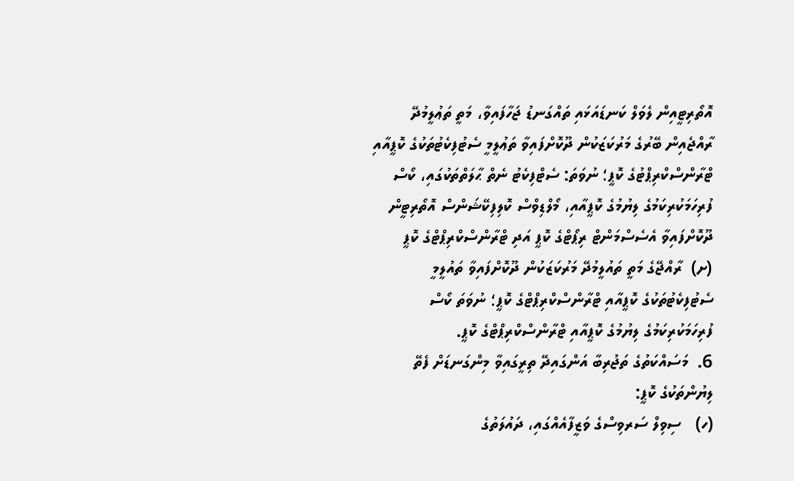އޮތޯރިޓީއިން ލެވަލް ކަނޑައަޅައި ތައްގަނޑު ޖަހާފައިވާ، މަތީ ތަޢުލީމުދޭ ރާއްޖެއިން ބޭރުގެ މަރުކަޒަކުން ދޫކޮށްފައިވާ ތަޢުލީމީ ސެޓުފިކެޓުތަކުގެ ކޮޕީއާއި ޓްރާންސްކްރިޕްޓުގެ ކޮޕީ؛ ނުވަތަ: ސެޓްފިކެޓު ނެތް ޙާލަތްތަކުގައި، ކޯސް ފުރިހަމަކުރިކަމުގެ ލިޔުމުގެ ކޮޕީއާއި، މޯލްޑިވްސް ކޮލިފިކޭޝަންސް އޮތޯރިޓީން ދޫކޮށްފައިވާ އެސެސްމަންޓް ރިޕޯޓްގެ ކޮޕީ އަދި ޓްރާންސްކްރިޕްޓްގެ ކޮޕީ
(ށ)  ރާއްޖޭގެ މަތީ ތައުލީމުދޭ މަރުކަޒަކުން ދޫކޮށްފައިވާ ތައުލީމީ ސެޓުފިކެޓުތަކުގެ ކޮޕީއާއި ޓްރާންސްކްރިޕްޓްގެ ކޮޕީ؛ ނުވަތަ ކޯސް ފުރިހަމަކުރިކަމުގެ ލިޔުމުގެ ކޮޕީއާއި ޓްރާންސްކްރިޕްޓްގެ ކޮޕީ.
6.  މަސައްކަތުގެ ތަޖުރިބާ އަންގައިދޭ ތިރީގައިވާ މިންގަނޑަށް ފެތޭ ލިޔުންތަކުގެ ކޮޕީ:
(ހ)   ސިވިލް ސަރވިސްގެ ވަޒީފާއެއްގައި، ދައުލަތުގެ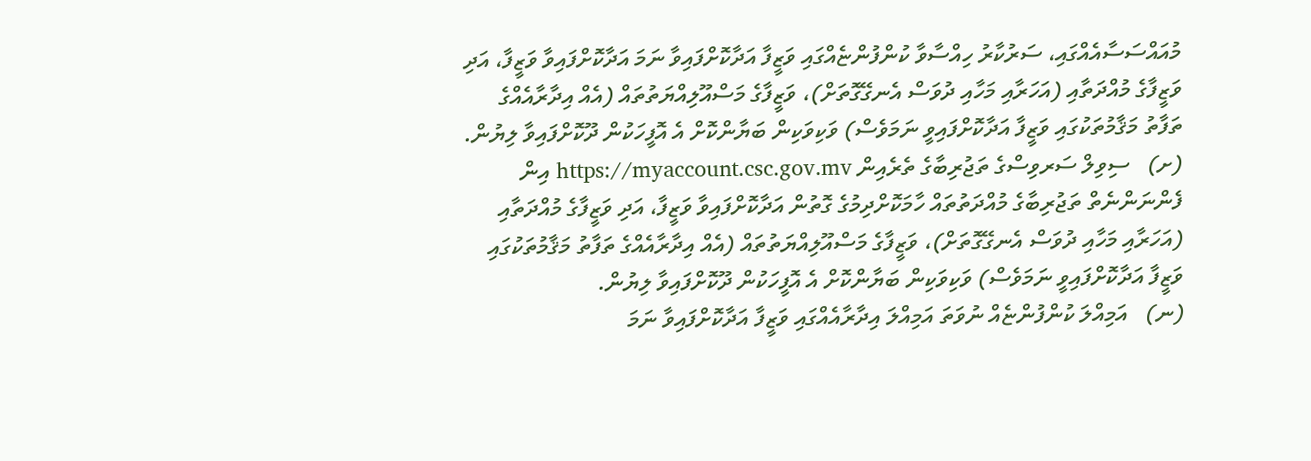މުއައްސަސާއެއްގައި، ސަރުކާރު ހިއްސާވާ ކުންފުންޏެއްގައި ވަޒީފާ އަދާކޮށްފައިވާ ނަމަ އަދާކޮށްފައިވާ ވަޒީފާ، އަދި ވަޒީފާގެ މުއްދަތާއި (އަހަރާއި މަހާއި ދުވަސް އެނގޭގޮތަށް)، ވަޒީފާގެ މަސްއޫލިއްޔަތުތައް (އެއް އިދާރާއެއްގެ ތަފާތު މަޤާމުތަކުގައި ވަޒީފާ އަދާކޮށްފައިވީ ނަމަވެސް) ވަކިވަކިން ބަޔާންކޮށް އެ އޮފީހަކުން ދޫކޮށްފައިވާ ލިޔުން.
(ށ)   ސިވިލް ސަރވިސްގެ ތަޖުރިބާގެ ތެރެއިން https://myaccount.csc.gov.mv އިން ފެންނަންނެތް ތަޖުރިބާގެ މުއްދަތުތައް ހާމަކޮށްދިމުގެ ގޮތުން އަދާކޮށްފައިވާ ވަޒީފާ، އަދި ވަޒީފާގެ މުއްދަތާއި (އަހަރާއި މަހާއި ދުވަސް އެނގޭގޮތަށް)، ވަޒީފާގެ މަސްއޫލިއްޔަތުތައް (އެއް އިދާރާއެއްގެ ތަފާތު މަޤާމުތަކުގައި ވަޒީފާ އަދާކޮށްފައިވީ ނަމަވެސް) ވަކިވަކިން ބަޔާންކޮށް އެ އޮފީހަކުން ދޫކޮށްފައިވާ ލިޔުން.
(ނ)   އަމިއްލަ ކުންފުންޏެއް ނުވަތަ އަމިއްލަ އިދާރާއެއްގައި ވަޒީފާ އަދާކޮށްފައިވާ ނަމަ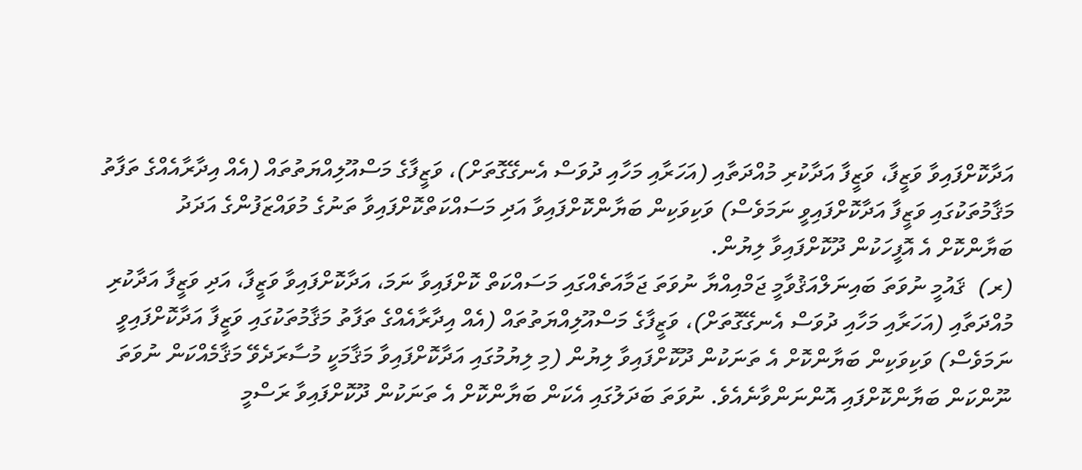އަދާކޮށްފައިވާ ވަޒީފާ، ވަޒީފާ އަދާކުރި މުއްދަތާއި (އަހަރާއި މަހާއި ދުވަސް އެނގޭގޮތަށް)، ވަޒީފާގެ މަސްއޫލިއްޔަތުތައް (އެއް އިދާރާއެއްގެ ތަފާތު މަޤާމުތަކުގައި ވަޒީފާ އަދާކޮށްފައިވީ ނަމަވެސް) ވަކިވަކިން ބަޔާންކޮށްފައިވާ އަދި މަސައްކަތްކޮށްފައިވާ ތަނުގެ މުވައްޒަފުންގެ އަދަދު ބަޔާންކޮށް އެ އޮފީހަކުން ދޫކޮށްފައިވާ ލިޔުން.
(ރ)  ޤައުމީ ނުވަތަ ބައިނަލްއަޤުވާމީ ޖަމްއިއްޔާ ނުވަތަ ޖަމާއަތެއްގައި މަސައްކަތް ކޮށްފައިވާ ނަމަ، އަދާކޮށްފައިވާ ވަޒީފާ، އަދި ވަޒީފާ އަދާކުރި މުއްދަތާއި (އަހަރާއި މަހާއި ދުވަސް އެނގޭގޮތަށް)، ވަޒީފާގެ މަސްއޫލިއްޔަތުތައް (އެއް އިދާރާއެއްގެ ތަފާތު މަޤާމުތަކުގައި ވަޒީފާ އަދާކޮށްފައިވީ ނަމަވެސް) ވަކިވަކިން ބަޔާންކޮށް އެ ތަނަކުން ދޫކޮށްފައިވާ ލިޔުން (މި ލިޔުމުގައި އަދާކޮށްފައިވާ މަޤާމަކީ މުސާރަދެވޭ މަޤާމެއްކަން ނުވަތަ ނޫންކަން ބަޔާންކޮށްފައި އޮންނަންވާނެއެވެ. ނުވަތަ ބަދަލުގައި އެކަން ބަޔާންކޮށް އެ ތަނަކުން ދޫކޮށްފައިވާ ރަސްމީ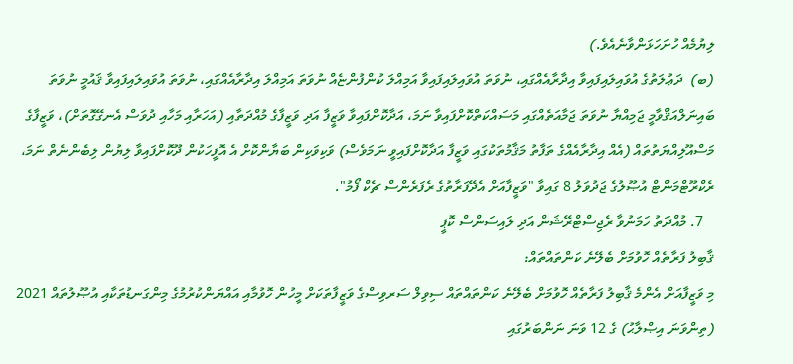ލިޔުމެއް ހުށަހަޅަންވާނެއެވެ.)
(ބ)  ދަޢުލަތުގެ އުވައިލައިފައިވާ އިދާރާއެއްގައި، ނުވަތަ އުވައިލައިފައިވާ އަމިއްލަ ކުންފުންޏެއް ނުވަތަ އަމިއްލަ އިދާރާއެއްގައި، ނުވަތަ އުވައިލައިފައިވާ ޤައުމީ ނުވަތަ ބައިނަލްއަޤްވާމީ ޖަމިއްޔާ ނުވަތަ ޖަމާއަތެއްގައި މަސައްކަތްކޮށްފައިވާ ނަމަ، އަދާކޮށްފައިވާ ވަޒީފާ އަދި ވަޒީފާގެ މުއްދަތާއި (އަހަރާއި މަހާއި ދުވަސް އެނގޭގޮތަށް)، ވަޒީފާގެ މަސްއޫލިއްޔަތުތައް (އެއް އިދާރާއެއްގެ ތަފާތު މަޤާމުތަކުގައި ވަޒީފާ އަދާކޮށްފައިވީ ނަމަވެސް) ވަކިވަކިން ބަޔާންކޮށް އެ އޮފީހަކުން ދޫކޮށްފައިވާ ލިޔުން ލިބެންނެތް ނަމަ، ރެކްރޫޓްމަންޓް އުޞޫލުގެ ޖަދުވަލު 8 ގައިވާ "ވަޒީފާއަށް އެދޭފަރާތުގެ ރެފަރެންސް ޗެކް ފޯމު".
   7. މުއްދަތު ހަމަނުވާ ރެޖިސްޓްރޭޝަން އަދި ލައިސަންސް ކޮޕީ
ޤާބިލު ފަރާތެއް ހޮވުމަށް ބެލޭނެ ކަންތައްތައް:
މި ވަޒީފާއަށް އެންމެ ޤާބިލު ފަރާތެއް ހޮވުމަށް ބެލޭނެ ކަންތައްތައް ސިވިލް ސަރވިސްގެ ވަޒީފާތަކަށް މީހުން ހޮވުމާއި އައްޔަންކުރުމުގެ މިންގަނޑުތަކާއި އުޞޫލުތައް 2021 (ތިންވަނަ އިޞްލާޙު) ގެ 12 ވަނަ ނަންބަރުގައި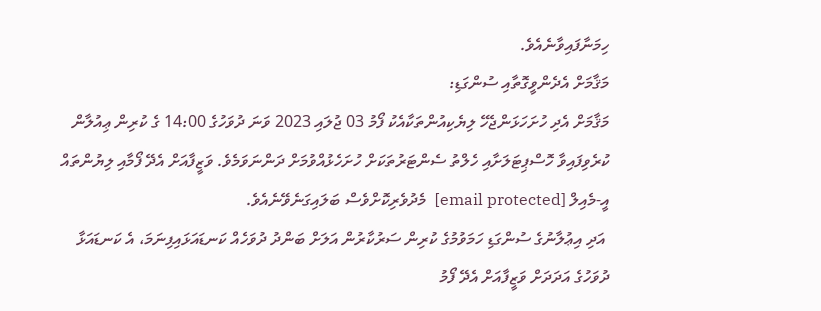ހިމަނާފައިވާނެއެވެ.
މަޤާމަށް އެދެންވީގޮތާއި ސުންގަޑި:
މަޤާމަށް އެދި ހުށަހަޅަންޖެހޭ ލިޔެކިއުންތަކާއެކު ފޯމު 03 ޖުލައި 2023 ވަނަ ދުވަހުގެ 14:00 ގެ ކުރިން ޢިއުލާން ކުރެވިފައިވާ ހޮސްޕިޓަލަށާއި ހެލްތު ސެންޓަރުތަކަށް ހުށަހެޅުއްވުމަށް ދަންނަވަމެވެ. ވަޒީފާއަށް އެދޭ ފޯމާއި ލިޔުންތައް އީ-މެއިލް [email protected]  މެދުވެރިކޮށްވެސް ބަލައިގަނެވޭނެއެވެ.
 އަދި އިޢުލާނުގެ ސުންގަޑި ހަމަވުމުގެ ކުރިން ސަރުކާރުން އަލަށް ބަންދު ދުވަހެއް ކަނޑައަޅައިފިނަމަ، އެ ކަނޑައަޅާ ދުވަހުގެ އަދަދަށް ވަޒީފާއަށް އެދޭ ފޯމު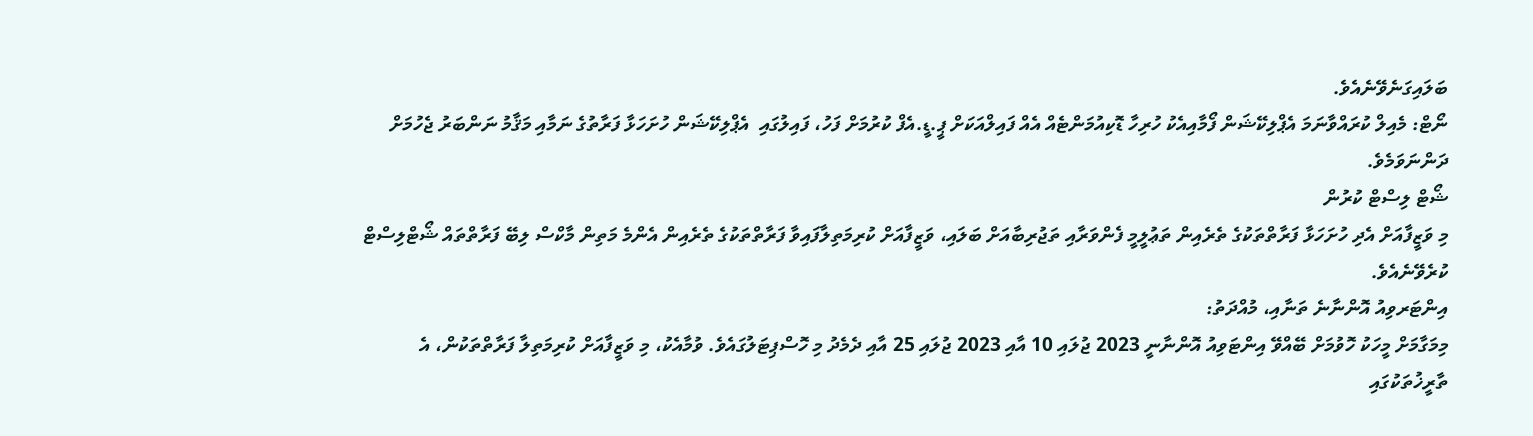ބަލައިގަނެވޭނެއެވެ.
ނޯޓް: މެއިލް ކުރައްވާނަމަ އެޕްލިކޭޝަން ފޯމާއިއެކު ހުރިހާ ޑޮކިއުމަންޓެއް އެއް ފައިލްއަކަށް ޕީ.ޑީ.އެފް ކުރުމަށް ފަހު، ފައިލުގައި  އެޕްލިކޭޝަން ހުށަހަޅާ ފަރާތުގެ ނަމާއި މަޤާމު ނަންބަރު ޖެހުމަށް ދަންނަވަމެވެ.
ޝޯޓް ލިސްޓް ކުރުން
މި ވަޒީފާއަށް އެދި ހުށަހަޅާ ފަރާތްތަކުގެ ތެރެއިން ތަޢުލީމީ ފެންވަރާއި ތަޖުރިބާއަށް ބަލައި، ވަޒީފާއަށް ކުރިމަތިލާފައިވާ ފަރާތްތަކުގެ ތެރެއިން އެންމެ މަތިން މާކްސް ލިބޭ ފަރާތްތައް ޝޯޓްލިސްޓް ކުރެވޭނެއެވެ.
އިންޓަރވިއު އޮންނާނެ ތަނާއި، މުއްދަތު:
މިމަގާމަށް މީހަކު ހޮވުމަށް ބޭއްވޭ އިންޓަވިއު އޮންނާނީ 2023 ޖުލައި 10 އާއި 2023 ޖުލައި 25 އާއި ދެމެދު މި ހޮސްޕިޓަލުގައެވެ. ވުމާއެކު، މި ވަޒީފާއަށް ކުރިމަތިލާ ފަރާތްތަކުން، އެ ތާރީޚުތަކުގައި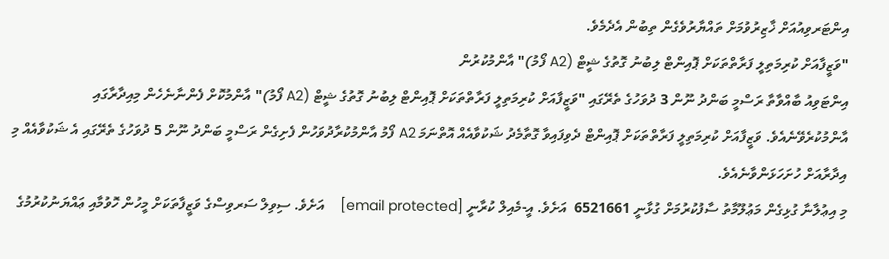އިންޓަރވިއުއަށް ޚާޒިރުވުމަށް ތައްޔާރުވެގެން ތިބުން އެދެމެވެ.
"ވަޒީފާއަށް ކުރިމަތިލީ ފަރާތްތަކަށް ޕޮއިންޓް ލިބުނު ގޮތުގެ ޝީޓް (A2 ފޯމު)" އާންމުކުރުން
އިންޓަވިއު ބާއްވާތާ ރަސްމީ ބަންދު ނޫން 3 ދުވަހުގެ ތެރޭގައި "ވަޒީފާއަށް ކުރިމަތިލީ ފަރާތްތަކަށް ޕޮއިންޓް ލިބުނު ގޮތުގެ ޝީޓް (A2 ފޯމު)" އާންމުކޮށް ފެންނާނެހެން މިއިދާރާގައި އާންމުކުރެވޭނެއެވެ. ވަޒީފާއަށް ކުރިމަތިލީ ފަރާތްތަކަށް ޕޮއިންޓް ދެވިފައިވާ ގޮތާމެދު ޝަކުވާއެއް އޮތްނަމަ A2 ފޯމު އާންމުކުރާދުވަހުން ފެށިގެން ރަސްމީ ބަންދު ނޫން 5 ދުވަހުގެ ތެރޭގައި އެ ޝަކުވާއެއް މި އިދާރާއަށް ހުށަހަޅަންވާނެއެވެ.
މި އިޢުލާނާ ގުޅިގެން މަޢުލޫމާތު ސާފުކުރުމަށް ގުޅާނީ 6521661  އަށެވެ. އީ-މެއިލް ކުރާނީ [email protected]    އަށެވެ. ސިވިލް ސަރވިސްގެ ވަޒީފާތަކަށް މީހުން ހޮވުމާއި ޢައްޔަނުކުރުމުގެ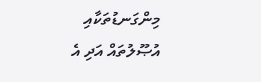މިންގަނޑުތަކާއި އުޞޫލުތައް އަދި އެ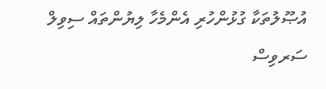އުޞޫލުތަކާ ގުޅުންހުރި އެންމެހާ ލިޔުންތައް ސިވިލް ސަރވިސް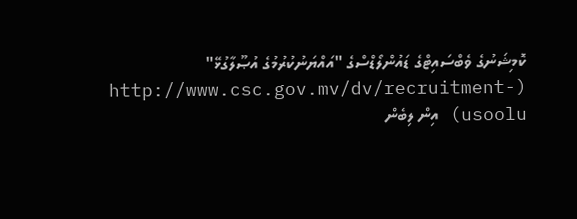ކޮމިޝަނުގެ ވެބްސައިޓްގެ ޑައުންލޯޑްސްގެ "އައްޔަނުކުރުމުގެ އުޞޫލާގުޅޭ" (http://www.csc.gov.mv/dv/recruitment-usoolu) އިން ލިބެން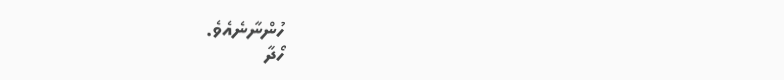ހުންނާނެއެވެ.
ހޯދާ